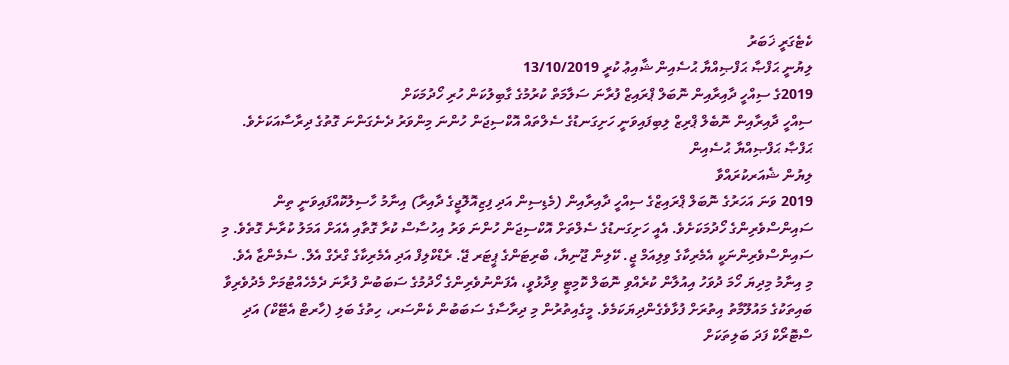ކެޓެގަރީ ޚަބަރު
ލިޔުނީ ޙަފްޞާ ޙަފްޞިއްޔާ ޙުސެއިން ޝާއިޢު ކުރީ 13/10/2019
2019ގެ ސިއްހީ ދާއިރާއިން ނޮބަލް ޕްރައިޒް ފުރާނަ ސަލާމަތް ކުރުމުގެ ގާބިލުކަން ހުރި ހޯދުމަކަށް
ސިއްހީ ދާއިރާއިން ނޮބެލް ޕްރިޒް ލިބިފައިވަނީ ހަށިގަނޑުގެ ސެލްތައް އޮކްސިޖަން ހުންނަ މިންވަރު ދެނެގަންނަ ގޮތުގެ ދިރާސާއަކަށެވެ.
ޙަފްޞާ ޙަފްޞިއްޔާ ޙުސެއިން
ލިޔުން ޝެއަރކުރައްވާ
2019 ވަނަ އަހަރުގެ ނޮބަލް ޕްރައިޒްގެ ސިއްހީ ދާއިރާއިން (މެޑިސިން އަދި ފިޒިއޮލޮޖީގެ ދާއިރާ) އިނާމު ހާސިލުކޮއްފައިވަނީ ތިން ސައިންސްވެރިންގެ ހޯދުމަކަށެވެ. އެއީ ހަށިގަނޑުގެ ސެލްތަށް އޮކްސިޖަން ހުންނަ ވަރު އިހުސާސް ކުރާ ގޮތާއި އެއަށް އަމަލު ކުރާނެ ގޮތެވެ. މި ސައިންސްވެރިންނަކީ އެމެރިކާގެ ވިލިއަމް ޖީ. ކޭލިން ޖޫނިޔާ، ބްރިޓަންގެ ޕީޓަރ ޖޭ. ރެޑްކްލިފް އަދި އެމެރިކާގެ ގްރެގް އެލް. ސެމެންޒާ އެވެ.
މި އިނާމު މިދިޔަ ހޯމަ ދުވަހު އިއުލާން ކުރެއްވި ނޮބަލް ކޮމިޓީ ވިދާޅުވީ، އެފަންނުވެރިންގެ ހޯދުމުގެ ސަބަބުން ފުރާނަ ދެމެހެއްޓުމަށް މެދުވެރިވާ ބައިތަކުގެ މައުލޫމާތު އިތުރަށް ފުޅާވެގެންދިޔަކަމެވެ. މީގެއިތުރުން މި ދިރާސާގެ ސަބަބުން ކެންސަރ، ހިތުގެ ބަލި (ހާރޓް އެޓޭކް) އަދި ސްޓޮރޯކް ފަދަ ބަލިތަކަށް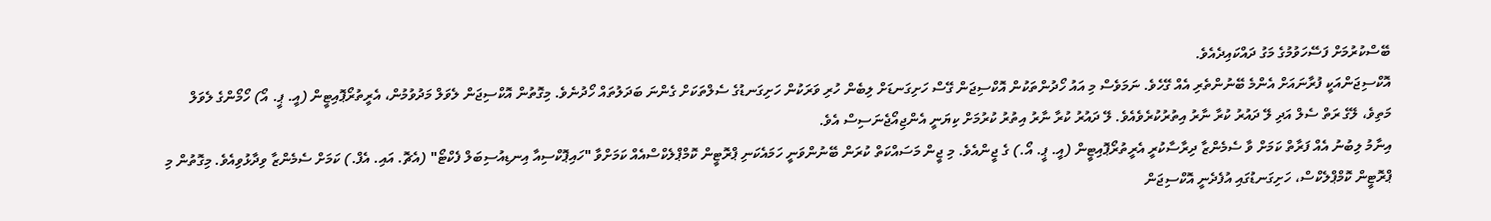ބޭސްކުރުމަށް ފަސޭހަވުމުގެ މަގު ދައްކައިދެއެވެ.
އޮކްސިޖަންއަކީ ފުރާނައަށް އެންމެ ބޭނުންތެރި އެއް ގޭހެވެ. ނަމަވެސް މި އައު ހޯދުންތަކުން އޮކްސިޖަން ގޭސް ހަށިގަނޑަށް ލިބެން ހުރި ވަރަކުން ހަށިގަނޑުގެ ސެލްތަކަށް ގެންނަ ބަދަލުތައް ހޯދުނެވެ. މިގޮތުން އޮކްސިޖަން ލެވަލް މަދުވުމުން، އެރީތުރޯޕޮއިޓީން (އީ. ޕީ. އޯ) ހޯމޯންގެ ލެވަލް މަތިވެ، ލޭގެ ރަތް ސެލް އަދި ލޭ ދައުރު ކުރާ ނާރު އިތުރުކުރެވެއެވެ. ލޭ ދައުރު ކުރާ ނާރު އިތުރު ކުރުމަށް ކިޔަނީ އެންޖިއޯޖެނަސިސް އެވެ.
އިނާމު ލިބުނު އެއް ފަރާތް ކަމަށް ވާ ސެމެންޒާ ދިރާސާކުރީ އެރީތުރޯޕޮއިޓީން (އީ. ޕީ. އޯ.) ގެ ޖީންއެވެ. މި ޖީން މަސައްކަތް ކުރަން ބޭނުންވަނީ ހަމައެކަނި ޕްރޮޓީން ކޮމްޕްލެކްސްއެއް ކަމަށްވާ "ހައިޕޮކްސިއާ އިނޑިއުސިބަލް ފެކްޓޯ" (އެޗޮ. އައި. އެފް.) ކަމަށް ސެމެންޒާ ވިދާޅުވިއެވެ. މިގޮތުން މި ޕްރޮޓީން ކޮމްޕްލެކްސް، ހަށިގަނޑުގައި އުފެދެނީ އޮކްސިޖަން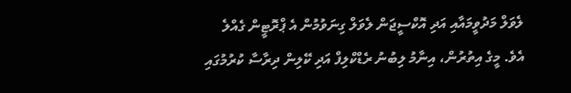ލެވަލް މަދުވީމައާއި އަދި އޮކްސީޖަން ލެވަލް ގިނަވުމުން އެ ޕްރޮޓީން ގެއްލެ އެވެ. މީގެ އިތުރުން، އިނާމު ލިބުނު ރެޑްކްލިފް އަދި ކޭލިން ދިރާސާ ކުރުމުގައި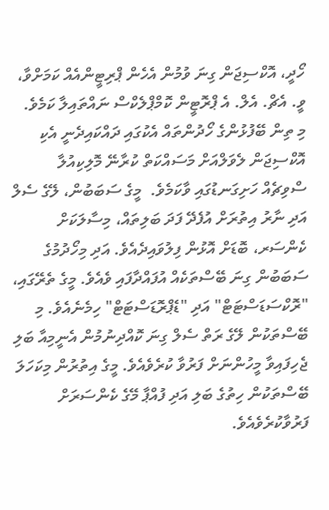ހޯދީ، އޮކްސިޖަން ގިނަ ވުމުން އެހެން ޕްރިޓީންއެއް ކަމަށްވާ، ވީ. އެޗް. އެލް. އެ ޕްރޮޓީން ކޮމްޕްލެކްސް ނައްތައިލާ ކަމެވެ.
މި ތިން ބޭފުޅުންގެ ހޯދުންތައް އެކުގައި ދައްކައިދެނީ އެކި އޮކްސިޖަން ލެވަލްއަށް މަސައްކަތް ކުރާނޭ މޮލިކިއުލާ ސްވިޗެއް ހަށިގަނޑުގައި ވާކަމެވެ.  މީގެ ސަބަބުން، ލޭގެ ސެލް އަދި ނާރު އިތުރަށް އުފެދޭ ފަދަ ބަލިތައް، މިސާލަކަށް ކެންސަރ، ބޮޑަށް އޮޅުން ފިލުވައިދެއެވެ. އަދި މިހޯދުމުގެ ސަބަބުން ގިނަ ބޭސްތަކެއް އުފައްދާފައި ވެއެވެ. މީގެ ތެރޭގައި، "ރޮކްސަޑަސްޓަޓް" އަދި "ޑެޕްރޮޑަސްޓަޓް" ހިމެނެއެވެ. މި ބޭސްތަކުން ލޭގެ ރަތް ސެލް ގިނަ ކޮއްދިނުމުން އެނީމިއާ ބަލި ޖެހިފައިވާ މީހުންނަށް ފަރުވާ ކުރެވެއެވެ. މީގެ އިތުރުން މިކަހަލަ ބޭސްތަކުން ހިތުގެ ބަލި އަދި ފުއްޕާ މޭގެ ކެންސަރަށް ފަރުވާކުރެވެއެވެ.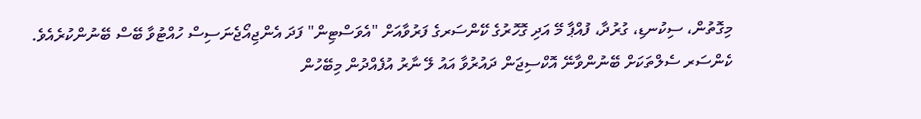މިގޮތުން، ސިކުނޑި، ގުރުދާ، ފުއްޕާ މޭ އަދި ގޮހޮރުގެ ކޭންސަރގެ ފަރުވާއަށް "އެވަސްޓިން" ފަދަ އެންޖިއޯޖެނަސިސް ހުއްޓުވާ ބޭސް ބޭނުންކުރެއެވެ. ކެންސަރ ސެލްތަކަށް ބޭނުންވާނޭ އޮކްސިޖަން ދައުރުވާ އައު ލޭ ނާރު އުފެއްދުން މިބޭހުން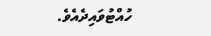ހުއްޓުވައިދެއެވެ.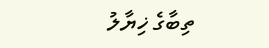ތިބާގެ ޚިޔާލު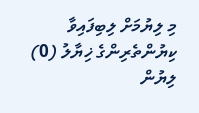މި ލިޔުމަށް ލިބިފައިވާ ކިޔުންތެރިންގެ ޚިޔާލު (0)
ލިޔުން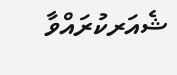ޝެއަރކުރައްވާ